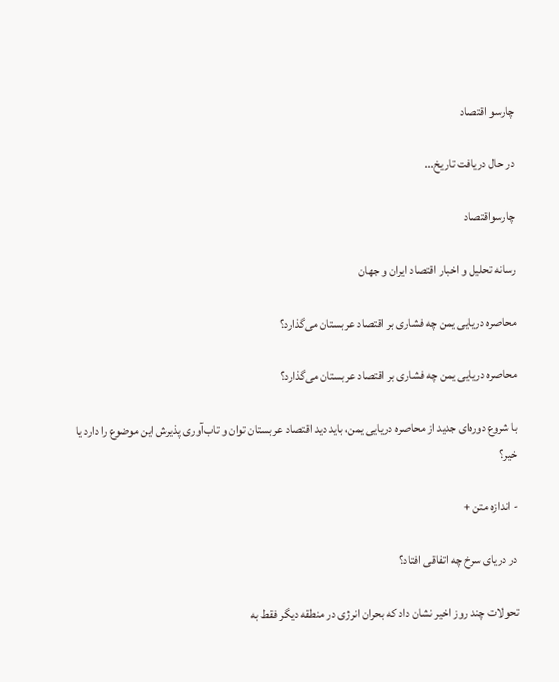چارسو اقتصاد

در حال دریافت تاریخ...

چارسواقتصاد

رسانه تحلیل و اخبار اقتصاد ایران و جهان

محاصره دریایی یمن چه فشاری بر اقتصاد عربستان می‌گذارد؟

محاصره دریایی یمن چه فشاری بر اقتصاد عربستان می‌گذارد؟

با شروع دوره‌ای جدید از محاصره دریایی یمن، باید دید اقتصاد عربستان توان و تاب‌آوری پذیرش این موضوع را دارد یا خیر؟

- اندازه متن +

در دریای سرخ چه اتفاقی افتاد؟

تحولات چند روز اخیر نشان داد که بحران انرژی در منطقه دیگر فقط به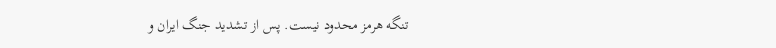تنگه هرمز محدود نیست. پس از تشدید جنگ ایران و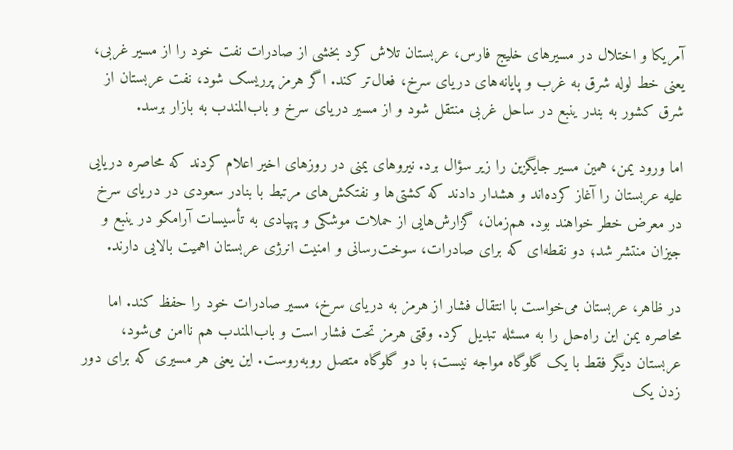آمریکا و اختلال در مسیرهای خلیج فارس، عربستان تلاش کرد بخشی از صادرات نفت خود را از مسیر غربی، یعنی خط لوله شرق به غرب و پایانه‌های دریای سرخ، فعال‌تر کند. اگر هرمز پرریسک شود، نفت عربستان از شرق کشور به بندر ینبع در ساحل غربی منتقل شود و از مسیر دریای سرخ و باب‌المندب به بازار برسد.

اما ورود یمن، همین مسیر جایگزین را زیر سؤال برد. نیروهای یمنی در روزهای اخیر اعلام کردند که محاصره دریایی علیه عربستان را آغاز کرده‌اند و هشدار دادند که کشتی‌ها و نفتکش‌های مرتبط با بنادر سعودی در دریای سرخ در معرض خطر خواهند بود. هم‌زمان، گزارش‌هایی از حملات موشکی و پهپادی به تأسیسات آرامکو در ینبع و جیزان منتشر شد؛ دو نقطه‌ای که برای صادرات، سوخت‌رسانی و امنیت انرژی عربستان اهمیت بالایی دارند.

در ظاهر، عربستان می‌خواست با انتقال فشار از هرمز به دریای سرخ، مسیر صادرات خود را حفظ کند. اما محاصره یمن این راه‌حل را به مسئله تبدیل کرد. وقتی هرمز تحت فشار است و باب‌المندب هم ناامن می‌شود، عربستان دیگر فقط با یک گلوگاه مواجه نیست؛ با دو گلوگاه متصل روبه‌روست. این یعنی هر مسیری که برای دور زدن یک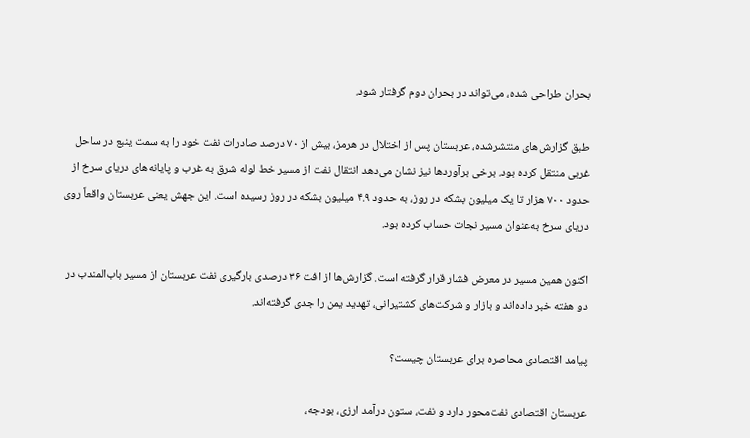بحران طراحی شده، می‌تواند در بحران دوم گرفتار شود.

طبق گزارش‌های منتشرشده، عربستان پس از اختلال در هرمز، بیش از ۷۰ درصد صادرات نفت خود را به سمت ینبع در ساحل غربی منتقل کرده بود. برخی برآوردها نیز نشان می‌دهد انتقال نفت از مسیر خط لوله شرق به غرب و پایانه‌های دریای سرخ از حدود ۷۰۰ هزار تا یک میلیون بشکه در روز، به حدود ۴.۹ میلیون بشکه در روز رسیده است. این جهش یعنی عربستان واقعاً روی دریای سرخ به‌عنوان مسیر نجات حساب کرده بود.

اکنون همین مسیر در معرض فشار قرار گرفته است. گزارش‌ها از افت ۳۶ درصدی بارگیری نفت عربستان از مسیر باب‌المندب در دو هفته خبر داده‌اند و بازار و شرکت‌های کشتیرانی، تهدید یمن را جدی گرفته‌اند.

پیامد اقتصادی محاصره برای عربستان چیست؟

عربستان اقتصادی نفت‌محور دارد و نفت، ستون درآمد ارزی، بودجه،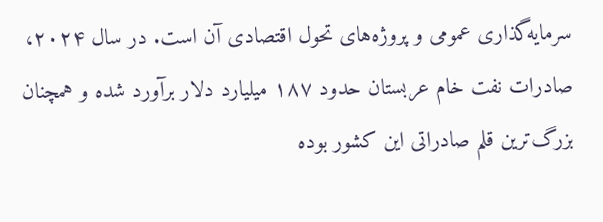سرمایه‌گذاری عمومی و پروژه‌های تحول اقتصادی آن است. در سال ۲۰۲۴، صادرات نفت خام عربستان حدود ۱۸۷ میلیارد دلار برآورد شده و همچنان بزرگ‌ترین قلم صادراتی این کشور بوده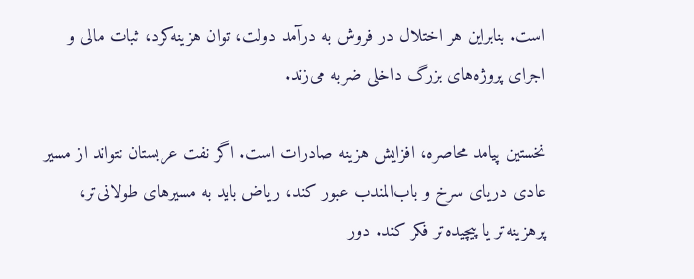است. بنابراین هر اختلال در فروش به درآمد دولت، توان هزینه‌کرد، ثبات مالی و اجرای پروژه‌های بزرگ داخلی ضربه می‌زند.

نخستین پیامد محاصره، افزایش هزینه صادرات است. اگر نفت عربستان نتواند از مسیر عادی دریای سرخ و باب‌المندب عبور کند، ریاض باید به مسیرهای طولانی‌تر، پرهزینه‌تر یا پیچیده‌تر فکر کند. دور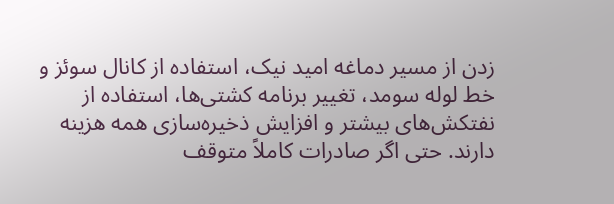زدن از مسیر دماغه امید نیک، استفاده از کانال سوئز و خط لوله سومد، تغییر برنامه کشتی‌ها، استفاده از نفتکش‌های بیشتر و افزایش ذخیره‌سازی همه هزینه دارند. حتی اگر صادرات کاملاً متوقف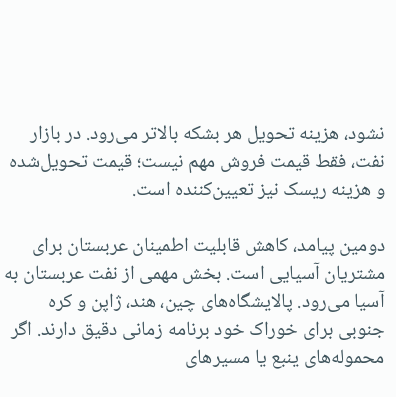نشود، هزینه تحویل هر بشکه بالاتر می‌رود. در بازار نفت، فقط قیمت فروش مهم نیست؛ قیمت تحویل‌شده و هزینه ریسک نیز تعیین‌کننده است.

دومین پیامد، کاهش قابلیت اطمینان عربستان برای مشتریان آسیایی است. بخش مهمی از نفت عربستان به آسیا می‌رود. پالایشگاه‌های چین، هند، ژاپن و کره جنوبی برای خوراک خود برنامه زمانی دقیق دارند. اگر محموله‌های ینبع یا مسیرهای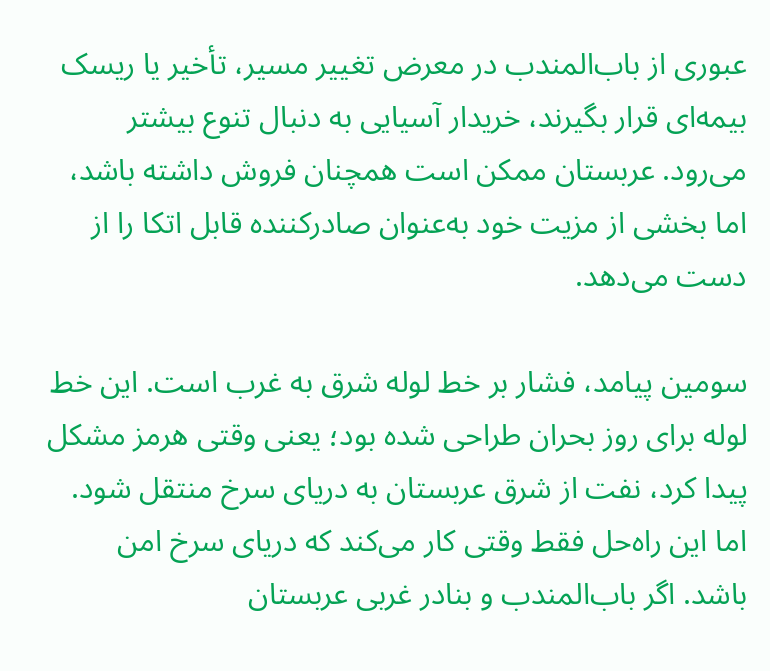عبوری از باب‌المندب در معرض تغییر مسیر، تأخیر یا ریسک بیمه‌ای قرار بگیرند، خریدار آسیایی به دنبال تنوع بیشتر می‌رود. عربستان ممکن است همچنان فروش داشته باشد، اما بخشی از مزیت خود به‌عنوان صادرکننده قابل اتکا را از دست می‌دهد.

سومین پیامد، فشار بر خط لوله شرق به غرب است. این خط لوله برای روز بحران طراحی شده بود؛ یعنی وقتی هرمز مشکل پیدا کرد، نفت از شرق عربستان به دریای سرخ منتقل شود. اما این راه‌حل فقط وقتی کار می‌کند که دریای سرخ امن باشد. اگر باب‌المندب و بنادر غربی عربستان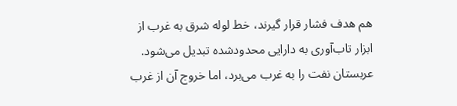هم هدف فشار قرار گیرند، خط لوله شرق به غرب از ابزار تاب‌آوری به دارایی محدودشده تبدیل می‌شود. عربستان نفت را به غرب می‌برد، اما خروج آن از غرب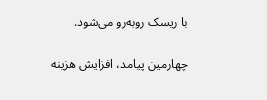با ریسک روبه‌رو می‌شود.

چهارمین پیامد، افزایش هزینه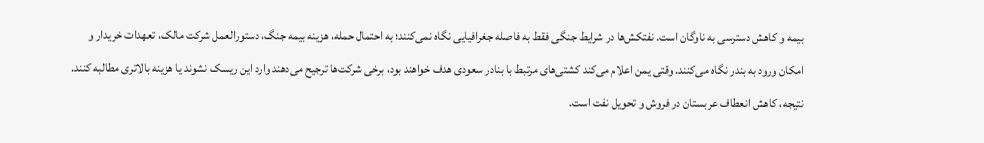بیمه و کاهش دسترسی به ناوگان است. نفتکش‌ها در شرایط جنگی فقط به فاصله جغرافیایی نگاه نمی‌کنند؛ به احتمال حمله، هزینه بیمه جنگ، دستورالعمل شرکت مالک، تعهدات خریدار و امکان ورود به بندر نگاه می‌کنند. وقتی یمن اعلام می‌کند کشتی‌های مرتبط با بنادر سعودی هدف خواهند بود، برخی شرکت‌ها ترجیح می‌دهند وارد این ریسک نشوند یا هزینه بالاتری مطالبه کنند. نتیجه، کاهش انعطاف عربستان در فروش و تحویل نفت است.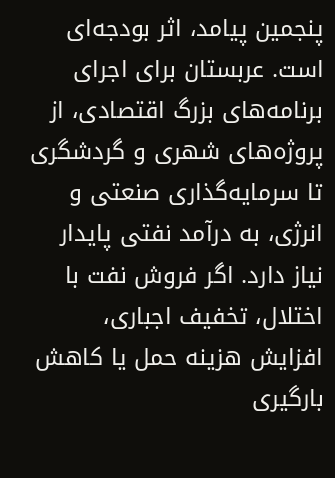پنجمین پیامد، اثر بودجه‌ای است. عربستان برای اجرای برنامه‌های بزرگ اقتصادی، از پروژه‌های شهری و گردشگری تا سرمایه‌گذاری صنعتی و انرژی، به درآمد نفتی پایدار نیاز دارد. اگر فروش نفت با اختلال، تخفیف اجباری، افزایش هزینه حمل یا کاهش بارگیری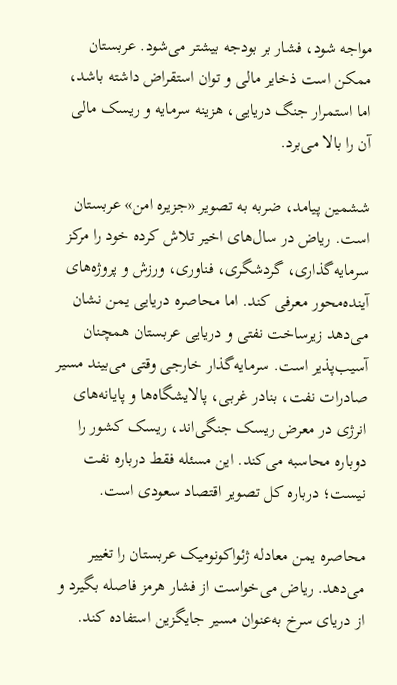مواجه شود، فشار بر بودجه بیشتر می‌شود. عربستان ممکن است ذخایر مالی و توان استقراض داشته باشد، اما استمرار جنگ دریایی، هزینه سرمایه و ریسک مالی آن را بالا می‌برد.

ششمین پیامد، ضربه به تصویر «جزیره امن» عربستان است. ریاض در سال‌های اخیر تلاش کرده خود را مرکز سرمایه‌گذاری، گردشگری، فناوری، ورزش و پروژه‌های آینده‌محور معرفی کند. اما محاصره دریایی یمن نشان می‌دهد زیرساخت نفتی و دریایی عربستان همچنان آسیب‌پذیر است. سرمایه‌گذار خارجی وقتی می‌بیند مسیر صادرات نفت، بنادر غربی، پالایشگاه‌ها و پایانه‌های انرژی در معرض ریسک جنگی‌اند، ریسک کشور را دوباره محاسبه می‌کند. این مسئله فقط درباره نفت نیست؛ درباره کل تصویر اقتصاد سعودی است.

محاصره یمن معادله ژئواکونومیک عربستان را تغییر می‌دهد. ریاض می‌خواست از فشار هرمز فاصله بگیرد و از دریای سرخ به‌عنوان مسیر جایگزین استفاده کند.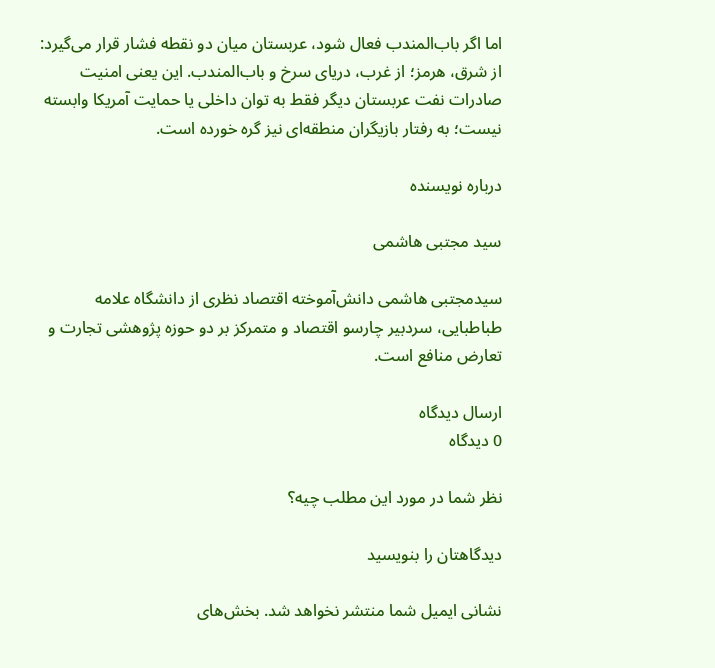اما اگر باب‌المندب فعال شود، عربستان میان دو نقطه فشار قرار می‌گیرد: از شرق، هرمز؛ از غرب، دریای سرخ و باب‌المندب. این یعنی امنیت صادرات نفت عربستان دیگر فقط به توان داخلی یا حمایت آمریکا وابسته نیست؛ به رفتار بازیگران منطقه‌ای نیز گره خورده است.

درباره نویسنده

سید مجتبی هاشمی

سیدمجتبی هاشمی دانش‌آموخته اقتصاد نظری از دانشگاه علامه طباطبایی، سردبیر چارسو اقتصاد و متمرکز بر دو حوزه پژوهشی تجارت و تعارض منافع است.

ارسال دیدگاه
0 دیدگاه

نظر شما در مورد این مطلب چیه؟

دیدگاهتان را بنویسید

نشانی ایمیل شما منتشر نخواهد شد. بخش‌های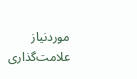موردنیاز علامت‌گذاری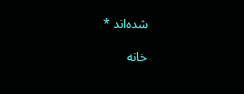شده‌اند *

خانه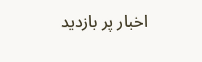اخبار‌ پر بازدید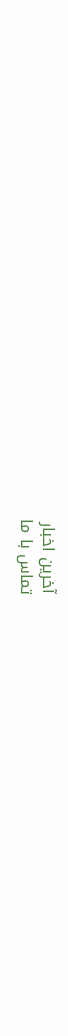آخرین اخبار
تماس با ما